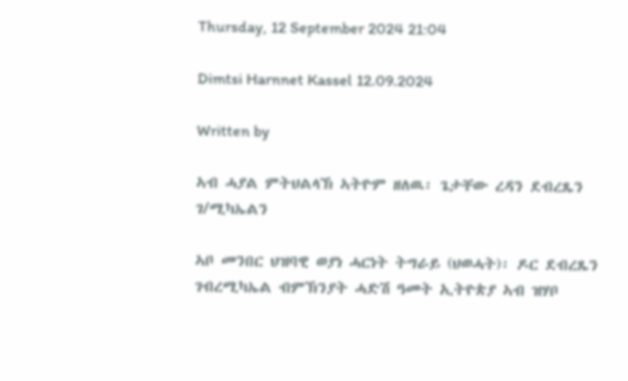Thursday, 12 September 2024 21:04

Dimtsi Harnnet Kassel 12.09.2024

Written by

ኣብ ሓያል ምትህልላኽ ኣትዮም ዘለዉ፡ ጌታቸው ረዳን ደብረጼን ገ/ሚካኤልን

ኣቦ መንበር ህዝባዊ ወያነ ሓርነት ትግራይ (ህወሓት)፡ ዶር ደብረጼን ገብረሚካኤል ብምኽንያት ሓድሽ ዓመት ኢትዮጵያ ኣብ ዝሃቦ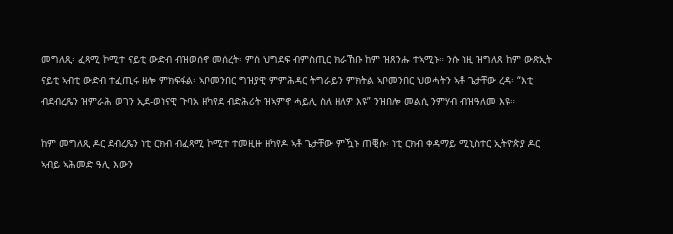መግለጺ፡ ፈጻሚ ኮሚተ ናይቲ ውድብ ብዝወሰኖ መሰረት፡ ምስ ህግደፍ ብምስጢር ክራኸቡ ከም ዝጸንሑ ተኣሚኑ። ንሱ ነዚ ዝግለጸ ከም ውጽኢት ናይቲ ኣብቲ ውድብ ተፈጢሩ ዘሎ ምክፍፋል፡ ኣቦመንበር ግዝያዊ ምምሕዳር ትግራይን ምክትል ኣቦመንበር ህወሓትን ኣቶ ጌታቸው ረዳ፡ “እቲ ብደብረጼን ዝምራሕ ወገን ኢደ-ወነናዊ ጉባአ ዘካየደ ብድሕሪት ዝኣምኖ ሓይሊ ስለ ዘለዎ እዩ” ንዝበሎ መልሲ ንምሃብ ብዝዓለመ እዩ።

ከም መግለጺ ዶር ደብረጼን ነቲ ርክብ ብፈጻሚ ኮሚተ ተመዚዙ ዘካየዶ ኣቶ ጌታቸው ምዃኑ ጠቒሱ፡ ነቲ ርክብ ቀዳማይ ሚኒስተር ኢትዮጵያ ዶር ኣብይ ኣሕመድ ዓሊ እውን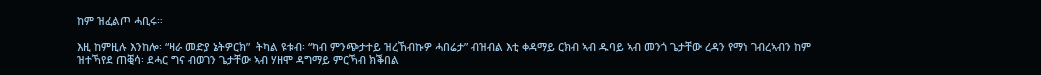ከም ዝፈልጦ ሓቢሩ።

እዚ ከምዚሉ እንከሎ፡ “ዛራ መድያ ኔትዎርክ”  ትካል ዩቱብ፡ “ካብ ምንጭታተይ ዝረኸብኩዎ ሓበሬታ” ብዝብል እቲ ቀዳማይ ርክብ ኣብ ዱባይ ኣብ መንጎ ጌታቸው ረዳን የማነ ገብረኣብን ከም ዝተኻየደ ጠቒሳ፡ ደሓር ግና ብወገን ጌታቸው ኣብ ሃዘሞ ዳግማይ ምርኻብ ክቕበል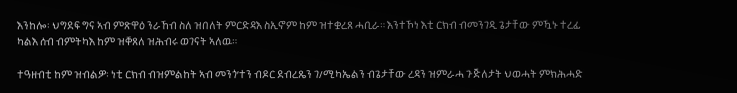እንከሎ፡ ህግደፍ ግና ኣብ ምጽዋዕ ንራኸብ ስለ ዝበለት ምርድዳእ ስኢኖም ከም ዝተቋረጸ ሓቢራ። እንተኾነ እቲ ርክብ ብመንገዲ ጌታቸው ምዃኑ ተረፊ ካልእ ሰብ ብምትካእ ከም ዝቐጸለ ዝሕብሩ ወገናት ኣለዉ።

ተዓዘብቲ ከም ዝብልዎ፡ ነቲ ርክብ ብዝምልከት ኣብ መንጎ’ተን ብዶር ደብረጼን ገ/ሚካኤልን ብጌታቸው ረዳን ዝምራሓ ጉጅለታት ህወሓት ምክሕሓድ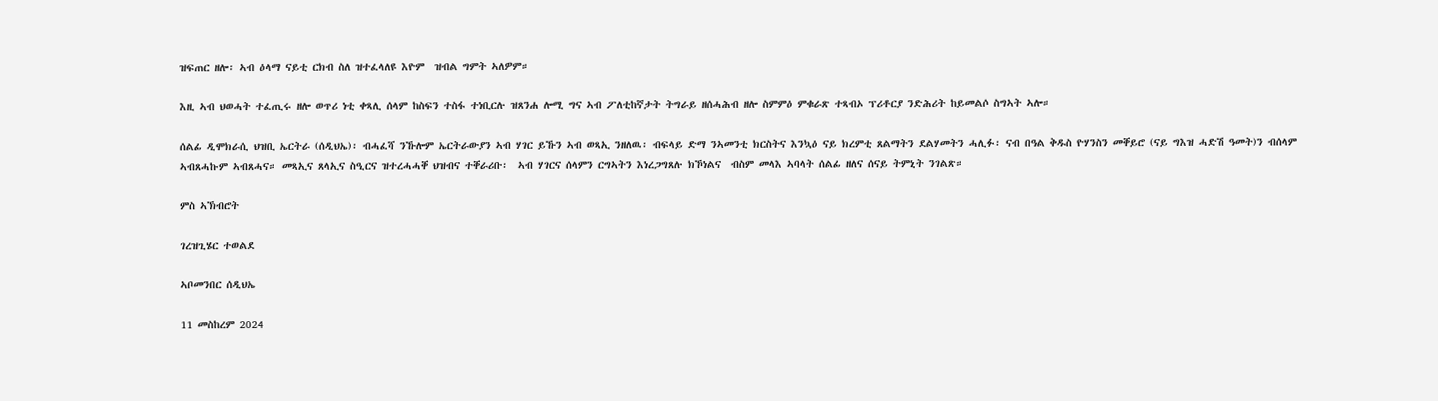ዝፍጠር ዘሎ፡ ኣብ ዕላማ ናይቲ ርክብ ስለ ዝተፈላለዩ እዮም  ዝብል ግምት ኣለዎም።

እዚ ኣብ ህወሓት ተፈጢሩ ዘሎ ወጥሪ ነቲ ቀጻሊ ሰላም ከስፍን ተስፋ ተነቢርሉ ዝጸንሐ ሎሚ ግና ኣብ ፖለቲከኛታት ትግራይ ዘሰሓሕብ ዘሎ ስምምዕ ምቁራጽ ተጻብኦ ፕሪቶርያ ንድሕሪት ከይመልሶ ስግኣት ኣሎ።

ሰልፊ ዲሞክራሲ ህዝቢ ኤርትራ (ሰዲህኤ)፡ ብሓፈሻ ንኹሎም ኤርትራውያን ኣብ ሃገር ይኹን ኣብ ወጻኢ ንዘለዉ፡ ብፍላይ ድማ ንኣመንቲ ክርስትና እንኳዕ ናይ ክረምቲ ጸልማትን ደልሃመትን ሓሊፉ፡ ናብ በዓል ቅዱስ ዮሃንስን መቐይሮ (ናይ ግእዝ ሓድሽ ዓመት)ን ብሰላም ኣብጸሓኩም ኣብጸሓና። መጻኢና ጸላኢና ስዒርና ዝተረሓሓቐ ህዝብና ተቐራሪቡ፡  ኣብ ሃገርና ሰላምን ርግኣትን እነረጋግጸሉ ክኾነልና  ብስም መላእ ኣባላት ሰልፊ ዘለና ሰናይ ትምኒት ንገልጽ።

ምስ ኣኽብሮት

ገረዝጊሄር ተወልደ

ኣቦመንበር ሰዲህኤ

11 መስከረም 2024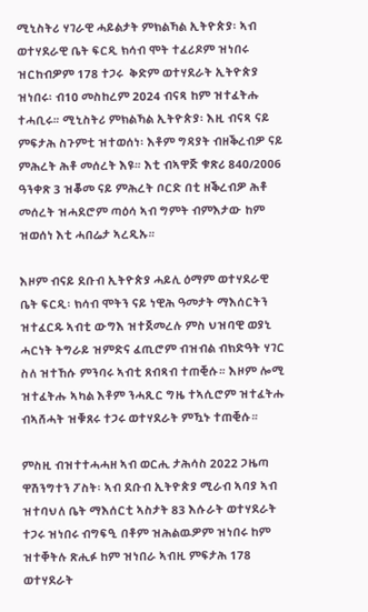ሚኒስትሪ ሃገራዊ ሓይልታት ምክልኻል ኢትዮጵያ፡ ኣብ ወተሃደራዊ ቤት ፍርዲ ክሳብ ሞት ተፈሪዶም ዝነበሩ ዝርከብዎም 178 ተጋሩ  ቅድም ወተሃደራት ኢትዮጵያ ዝነበሩ፡ ብ10 መስከረም 2024 ብናጻ ከም ዝተፈትሑ ተሓቢሩ። ሚኒስትሪ ምክልኻል ኢትዮጵያ፡ እዚ ብናጻ ናይ ምፍታሕ ስጉምቲ ዝተወሰነ፡ እቶም ግዳያት ብዘቕረብዎ ናይ ምሕረት ሕቶ መሰረት እዩ። እቲ ብኣዋጅ ቁጽሪ 840/2006 ዓንቀጽ 3 ዝቖመ ናይ ምሕረት ቦርድ በቲ ዘቕረብዎ ሕቶ መሰረት ዝሓደሮም ጣዕሳ ኣብ ግምት ብምእታው ከም ዝወሰነ እቲ ሓበሬታ ኣረዲኡ።

እዞም ብናይ ደቡብ ኢትዮጵያ ሓይሊ ዕማም ወተሃደራዊ ቤት ፍርዲ፡ ክሳብ ሞትን ናይ ነዊሕ ዓመታት ማእሰርትን ዝተፈርዱ ኣብቲ ውግእ ዝተጀመረሉ ምስ ህዝባዊ ወያኒ ሓርነት ትግራይ ዝምድና ፈጢሮም ብዝብል ብክድዓት ሃገር ስለ ዝተኸሱ ምንባሩ ኣብቲ ጸብጻብ ተጠቒሱ። እዞም ሎሚ ዝተፈትሑ ኣካል እቶም ንሓጺር ግዜ ተኣሲሮም ዝተፈትሑ ብኣሸሓት ዝቑጸሩ ተጋሩ ወተሃደራት ምዃኑ ተጠቒሱ።

ምስዚ ብዝተተሓሓዘ ኣብ ወርሒ ታሕሳስ 2022 ጋዜጣ ዋሽንግተን ፖስት፡ ኣብ ደቡብ ኢትዮጵያ ሚራብ ኣባያ ኣብ ዝተባህለ ቤት ማእሰርቲ ኣስታት 83 እሱራት ወተሃደራት ተጋሩ ዝነበሩ ብግፍዒ በቶም ዝሕልዉዎም ዝነበሩ ከም ዝተቐትሉ ጽሒፉ ከም ዝነበራ ኣብዚ ምፍታሕ 178 ወተሃደራት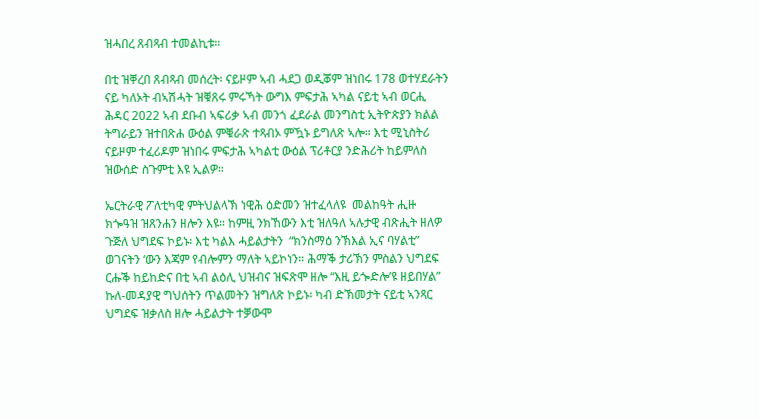ዝሓበረ ጸብጻብ ተመልኪቱ።

በቲ ዝቐረበ ጸብጻብ መሰረት፡ ናይዞም ኣብ ሓደጋ ወዲቖም ዝነበሩ 178 ወተሃደራትን ናይ ካለኦት ብኣሽሓት ዝቑጸሩ ምሩኻት ውግእ ምፍታሕ ኣካል ናይቲ ኣብ ወርሒ ሕዳር 2022 ኣብ ደቡብ ኣፍሪቃ ኣብ መንጎ ፈደራል መንግስቲ ኢትዮጵያን ክልል ትግራይን ዝተበጽሐ ውዕል ምቑራጽ ተጻብኦ ምዃኑ ይግለጽ ኣሎ። እቲ ሚኒስትሪ ናይዞም ተፈሪዶም ዝነበሩ ምፍታሕ ኣካልቲ ውዕል ፕሪቶርያ ንድሕሪት ከይምለስ ዝውሰድ ስጉምቲ እዩ ኢልዎ።

ኤርትራዊ ፖለቲካዊ ምትህልላኽ ነዊሕ ዕድመን ዝተፈላለዩ  መልከዓት ሒዙ ክጐዓዝ ዝጸንሐን ዘሎን እዩ። ከምዚ ንክኸውን እቲ ዝለዓለ ኣሉታዊ ብጽሒት ዘለዎ ጉጅለ ህግደፍ ኮይኑ፡ እቲ ካልእ ሓይልታትን  “ክንስማዕ ንኽእል ኢና ባሃልቲ” ወገናትን ‘ውን እጃም የብሎምን ማለት ኣይኮነን። ሕማቕ ታሪኽን ምስልን ህግደፍ ርሑቕ ከይከድና በቲ ኣብ ልዕሊ ህዝብና ዝፍጽሞ ዘሎ “እዚ ይጐድሎ’ዩ ዘይበሃል” ኩለ-መዳያዊ ግህሰትን ጥልመትን ዝግለጽ ኮይኑ፡ ካብ ድኽመታት ናይቲ ኣንጻር ህግደፍ ዝቃለስ ዘሎ ሓይልታት ተቓውሞ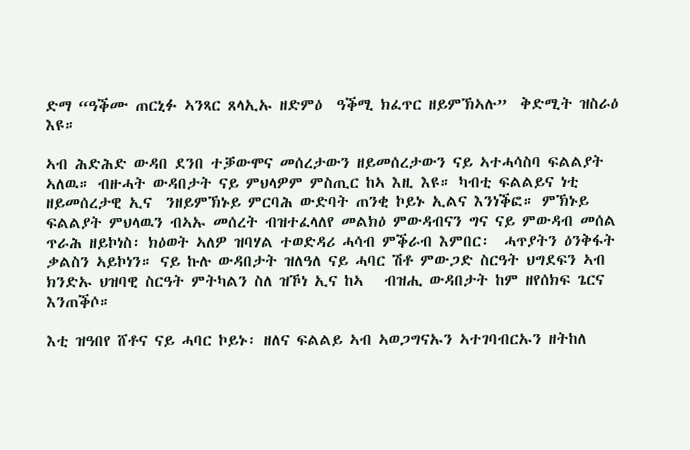ድማ “ዓቕሙ ጠርኒፉ ኣንጻር ጸላኢኡ ዘድምዕ  ዓቕሚ ክፈጥር ዘይምኽኣሉ”  ቅድሚት ዝስራዕ  እዩ።

ኣብ ሕድሕድ ውዳበ ደንበ ተቓውሞና መሰረታውን ዘይመሰረታውን ናይ ኣተሓሳስባ ፍልልያት ኣለዉ። ብዙሓት ውዳበታት ናይ ምህላዎም ምስጢር ከኣ እዚ እዩ። ካብቲ ፍልልይና ነቲ ዘይመሰረታዊ ኢና  ንዘይምኽኑይ ምርባሕ ውድባት ጠንቂ ኮይኑ ኢልና እንነቕፎ። ምኽኑይ ፍልልያት ምህላዉን ብኣኡ መሰረት ብዝተፈላለየ መልክዕ ምውዳብናን ግና ናይ ምውዳብ መሰል ጥራሕ ዘይኮነስ፡ ክዕወት ኣለዎ ዝባሃል ተወድዳሪ ሓሳብ ምቕራብ እምበር፡  ሓጥያትን ዕንቅፋት ቃልስን ኣይኮነን። ናይ ኩሉ ውዳበታት ዝለዓለ ናይ ሓባር ሽቶ ምውጋድ ስርዓት ህግደፍን ኣብ ክንድኡ ህዝባዊ ስርዓት ምትካልን ስለ ዝኾነ ኢና ከኣ   ብዝሒ ውዳበታት ከም ዘየሰክፍ ጌርና እንጠቕሶ።

እቲ ዝዓበየ ሸቶና ናይ ሓባር ኮይኑ፡ ዘለና ፍልልይ ኣብ ኣወጋግናኡን ኣተገባብርኡን ዘትከለ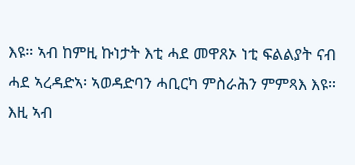እዩ። ኣብ ከምዚ ኩነታት እቲ ሓደ መዋጸኦ ነቲ ፍልልያት ናብ ሓደ ኣረዳድኣ፡ ኣወዳድባን ሓቢርካ ምስራሕን ምምጻእ እዩ። እዚ ኣብ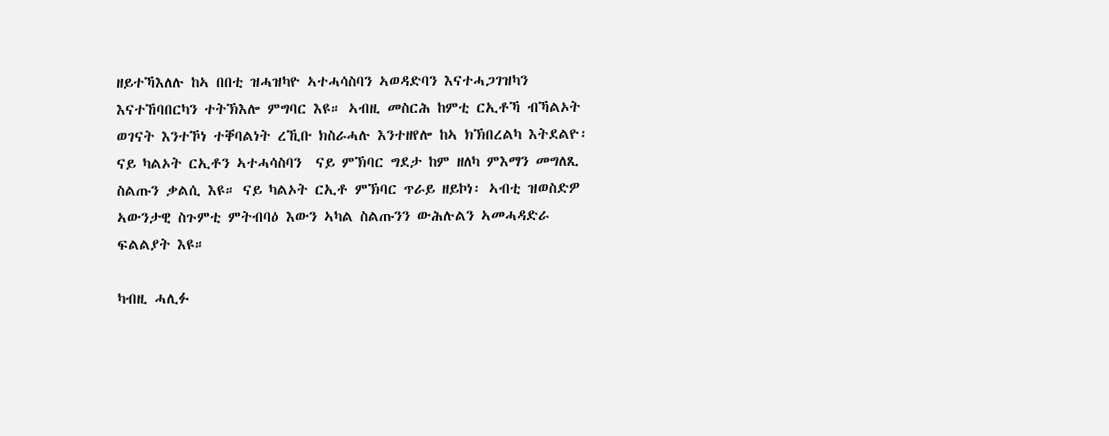ዘይተኻእለሉ ከኣ በበቲ ዝሓዝካዮ ኣተሓሳስባን ኣወዳድባን እናተሓጋገዝካን እናተኸባበርካን ተትኽእሎ ምግባር እዩ። ኣብዚ መስርሕ ከምቲ ርኢቶኻ ብኻልኦት ወገናት እንተኾነ ተቐባልነት ረኺቡ ክስራሓሉ እንተዘየሎ ከኣ ክኽበረልካ እትደልዮ፡ ናይ ካልኦት ርኢቶን ኣተሓሳስባን  ናይ ምኽባር ግደታ ከም ዘለካ ምእማን መግለጺ ስልጡን ቃልሲ እዩ። ናይ ካልኦት ርኢቶ ምኽባር ጥራይ ዘይኮነ፡ ኣብቲ ዝወስድዎ ኣውንታዊ ስጉምቲ ምትብባዕ እውን ኣካል ስልጡንን ውሕሉልን ኣመሓዳድራ ፍልልያት እዩ።

ካብዚ ሓሊፉ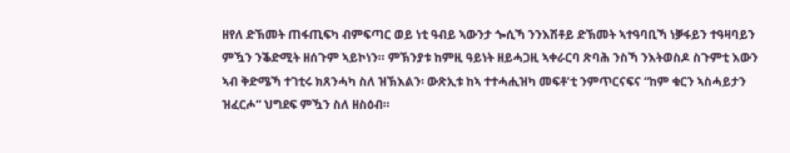ዘየለ ድኽመት ጠፋጢፍካ ብምፍጣር ወይ ነቲ ዓብይ ኣውንታ ጐሲኻ ንንእሽቶይ ድኽመት ኣተዓባቢኻ ነቓፋይን ተዓዛባይን ምዃን ንቕድሚት ዘሰጉም ኣይኮነን። ምኽንያቱ ከምዚ ዓይነት ዘይሓጋዚ ኣቀራርባ ጽባሕ ንስኻ ንእትወስዶ ስጉምቲ እውን ኣብ ቅድሜኻ ተገቲሩ ክጸንሓካ ስለ ዝኽእልን፡ ውጽኢቱ ከኣ ተተሓሒዝካ መፍቶ’ቲ ንምጥርናፍና “ከም ቁርን ኣስሓይታን ዝፈርሖ” ህግደፍ ምዃን ስለ ዘስዕብ።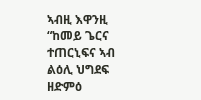ኣብዚ እዋንዚ “ከመይ ጌርና ተጠርኒፍና ኣብ ልዕሊ ህግደፍ ዘድምዕ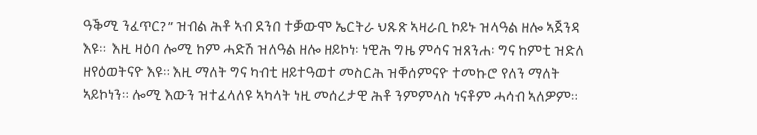ዓቕሚ ንፈጥር? ” ዝብል ሕቶ ኣብ ደንበ ተቓውሞ ኤርትራ ህጹጽ ኣዛራቢ ኮይኑ ዝላዓል ዘሎ ኣጀንዳ እዩ።  እዚ ዛዕባ ሎሚ ከም ሓድሽ ዝለዓል ዘሎ ዘይኮነ፡ ነዊሕ ግዜ ምሳና ዝጸንሐ፡ ግና ከምቲ ዝድለ ዘየዕወትናዮ እዩ። እዚ ማለት ግና ካብቲ ዘይተዓወተ መስርሕ ዝቐሰምናዮ ተመኩሮ የለን ማለት ኣይኮነን። ሎሚ እውን ዝተፈላለዩ ኣካላት ነዚ መሰረታዊ ሕቶ ንምምላስ ነናቶም ሓሳብ ኣለዎም።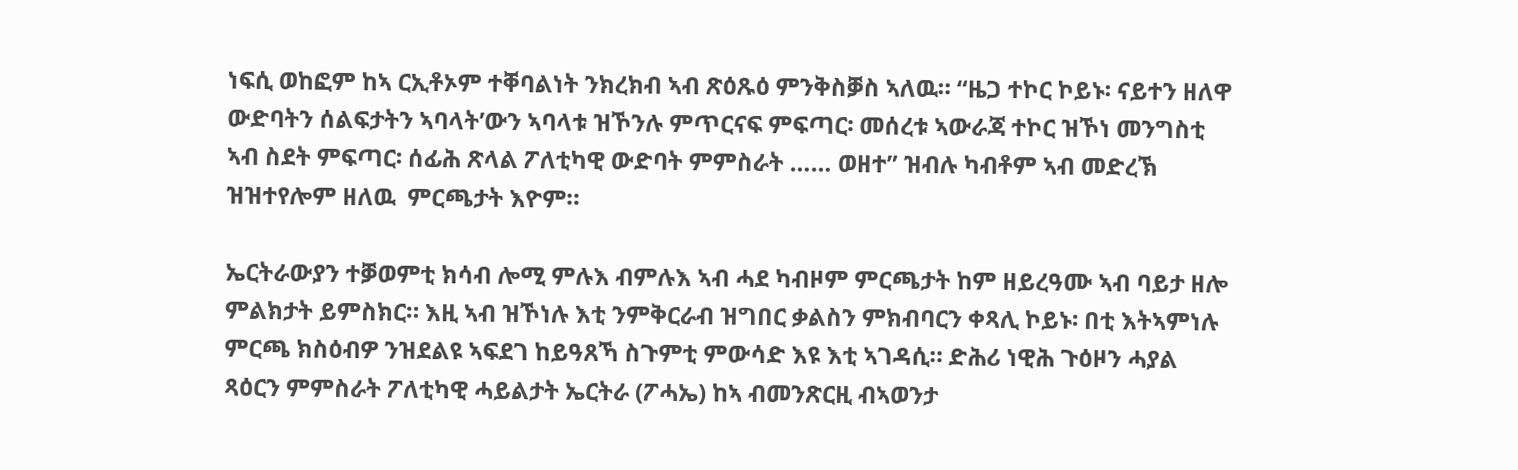ነፍሲ ወከፎም ከኣ ርኢቶኦም ተቐባልነት ንክረክብ ኣብ ጽዕጹዕ ምንቅስቓስ ኣለዉ። “ዜጋ ተኮር ኮይኑ፡ ናይተን ዘለዋ ውድባትን ሰልፍታትን ኣባላት’ውን ኣባላቱ ዝኾንሉ ምጥርናፍ ምፍጣር፡ መሰረቱ ኣውራጃ ተኮር ዝኾነ መንግስቲ ኣብ ስደት ምፍጣር፡ ሰፊሕ ጽላል ፖለቲካዊ ውድባት ምምስራት …… ወዘተ” ዝብሉ ካብቶም ኣብ መድረኽ ዝዝተየሎም ዘለዉ  ምርጫታት እዮም።

ኤርትራውያን ተቓወምቲ ክሳብ ሎሚ ምሉእ ብምሉእ ኣብ ሓደ ካብዞም ምርጫታት ከም ዘይረዓሙ ኣብ ባይታ ዘሎ ምልክታት ይምስክር። እዚ ኣብ ዝኾነሉ እቲ ንምቅርራብ ዝግበር ቃልስን ምክብባርን ቀጻሊ ኮይኑ፡ በቲ እትኣምነሉ ምርጫ ክስዕብዎ ንዝደልዩ ኣፍደገ ከይዓጸኻ ስጉምቲ ምውሳድ እዩ እቲ ኣገዳሲ። ድሕሪ ነዊሕ ጉዕዞን ሓያል ጻዕርን ምምስራት ፖለቲካዊ ሓይልታት ኤርትራ (ፖሓኤ) ከኣ ብመንጽርዚ ብኣወንታ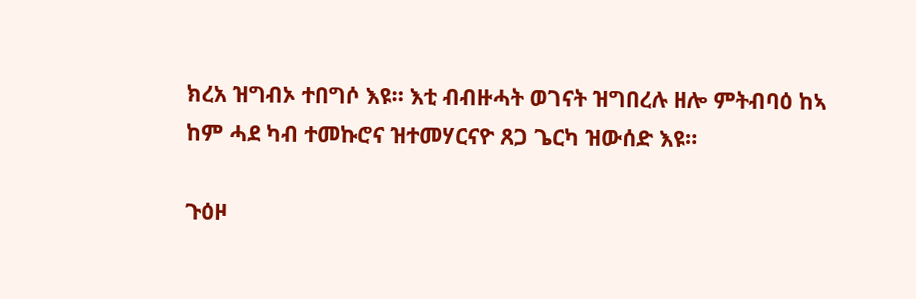ክረአ ዝግብኦ ተበግሶ እዩ። እቲ ብብዙሓት ወገናት ዝግበረሉ ዘሎ ምትብባዕ ከኣ ከም ሓደ ካብ ተመኩሮና ዝተመሃርናዮ ጸጋ ጌርካ ዝውሰድ እዩ።

ጉዕዞ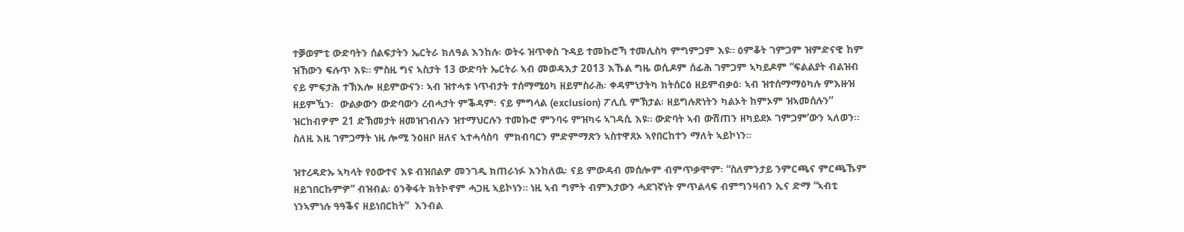ተቓወምቲ ውድባትን ሰልፍታትን ኤርትራ ክለዓል እንከሉ፡ ወትሩ ዝጥቀስ ጉዳይ ተመኩሮኻ ተመሊስካ ምግምጋም እዩ። ዕምቆት ገምጋም ዝምድናዊ ከም ዝኸውን ፍሉጥ እዩ። ምስዚ ግና ኣስታት 13 ውድባት ኤርትራ ኣብ መወዳእታ 2013 እኹል ግዜ ወሲዶም ሰፊሕ ገምጋም ኣካይዶም “ፍልልያት ብልዝብ ናይ ምፍታሕ ተኽእሎ ዘይምውናን፡ ኣብ ዝተሓቱ ነጥብታት ተሰማሚዕካ ዘይምስራሕ፡ ቀዳምነታትካ ክትሰርዕ ዘይምብቃዕ፡ ኣብ ዝተሰማማዕካሉ ምእዙዝ ዘይምዃን፡  ውልቃውን ውድባውን ረብሓታት ምቕዳም፡ ናይ ምግላል (exclusion) ፖሊሲ ምኽታል፡ ዘይግሉጽነትን ካልኦት ከምኦም ዝኣመሰሉን”  ዝርከብዎም 21 ድኽመታት ዘመዝገብሉን ዝተማህርሉን ተመኩሮ ምንባሩ ምዝካሩ ኣገዳሲ እዩ። ውድባት ኣብ ውሽጠን ዘካይደኦ ገምጋም’ውን ኣለወን። ስለዚ እዚ ገምጋማት ነዚ ሎሚ ንዕዘቦ ዘለና ኣተሓሳስባ  ምክብባርን ምድምማጽን ኣስተዋጸኦ ኣየበርከተን ማለት ኣይኮነን።

ዝተረዳድኡ ኣካላት የዕውተና እዩ ብዝበልዎ መንገዲ ክጠራነፉ እንከለዉ፡ ናይ ምውዳብ መሰሎም ብምጥቃሞም፡ “ስለምንታይ ንምርጫና ምርጫኹም ዘይገበርኩምዎ” ብዝብል፡ ዕንቅፋት ክትኮኖም ሓጋዚ ኣይኮነን። ነዚ ኣብ ግምት ብምእታውን ሓደገኛነት ምጥልላፍ ብምግንዛብን ኢና ድማ “ኣብቲ ነንኣምነሉ ዓዓቕና ዘይነበርከት”  እንብል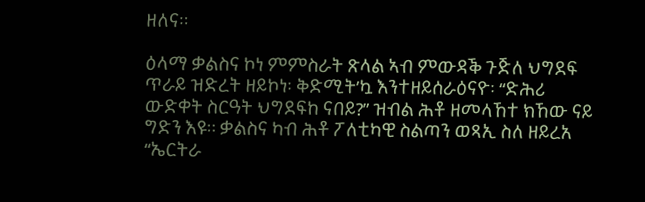ዘለና።

ዕላማ ቃልስና ኮነ ምምስራት ጽላል ኣብ ምውዳቕ ጉጅለ ህግደፍ ጥራይ ዝድረት ዘይኮነ፡ ቅድሚት’ኳ እንተዘይሰራዕናዮ፡ “ድሕሪ ውድቀት ስርዓት ህግደፍከ ናበይ?” ዝብል ሕቶ ዘመላኸተ ክኸው ናይ ግድን እዩ። ቃልስና ካብ ሕቶ ፖለቲካዊ ስልጣን ወጻኢ ስለ ዘይረአ “ኤርትራ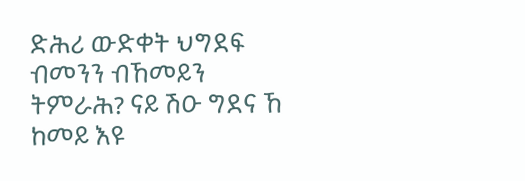ድሕሪ ውድቀት ህግደፍ ብመንን ብኸመይን ትምራሕ? ናይ ሽዑ ግደና ኸ ከመይ እዩ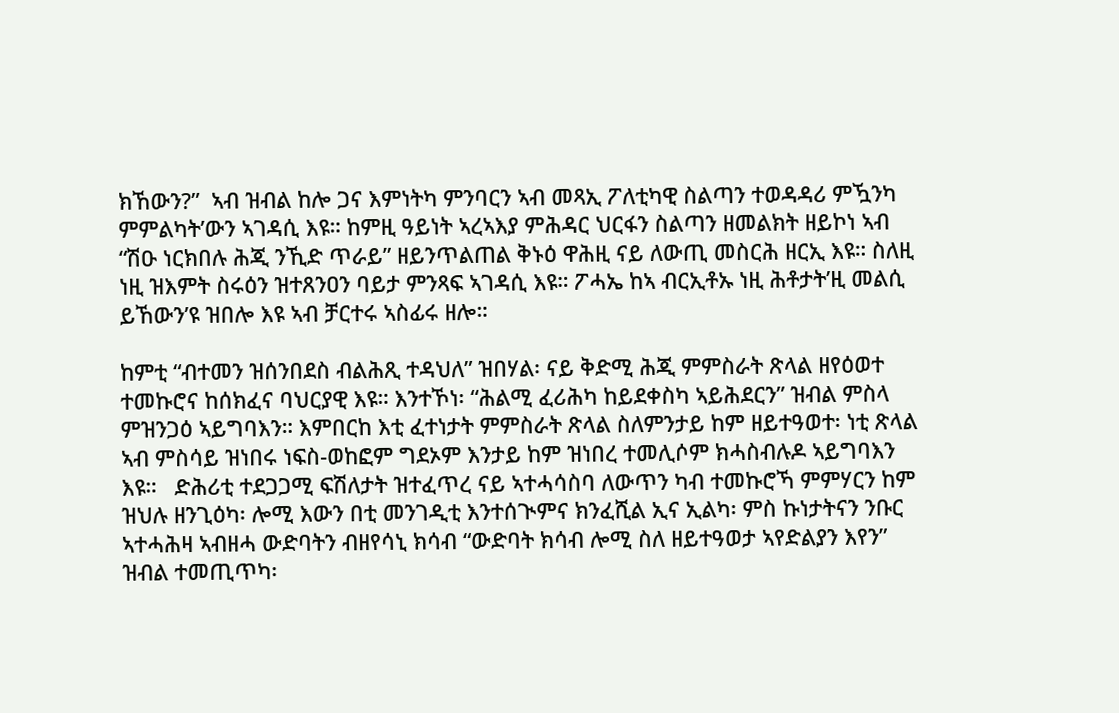ክኸውን?”  ኣብ ዝብል ከሎ ጋና እምነትካ ምንባርን ኣብ መጻኢ ፖለቲካዊ ስልጣን ተወዳዳሪ ምዃንካ ምምልካት’ውን ኣገዳሲ እዩ። ከምዚ ዓይነት ኣረኣእያ ምሕዳር ህርፋን ስልጣን ዘመልክት ዘይኮነ ኣብ “ሽዑ ነርክበሉ ሕጂ ንኺድ ጥራይ” ዘይንጥልጠል ቅኑዕ ዋሕዚ ናይ ለውጢ መስርሕ ዘርኢ እዩ። ስለዚ ነዚ ዝእምት ስሩዕን ዝተጸንዐን ባይታ ምንጻፍ ኣገዳሲ እዩ። ፖሓኤ ከኣ ብርኢቶኡ ነዚ ሕቶታት’ዚ መልሲ ይኸውን’ዩ ዝበሎ እዩ ኣብ ቻርተሩ ኣስፊሩ ዘሎ።

ከምቲ “ብተመን ዝሰንበደስ ብልሕጺ ተዳህለ” ዝበሃል፡ ናይ ቅድሚ ሕጂ ምምስራት ጽላል ዘየዕወተ ተመኩሮና ከሰክፈና ባህርያዊ እዩ። እንተኾነ፡ “ሕልሚ ፈሪሕካ ከይደቀስካ ኣይሕደርን” ዝብል ምስላ ምዝንጋዕ ኣይግባእን። እምበርከ እቲ ፈተነታት ምምስራት ጽላል ስለምንታይ ከም ዘይተዓወተ፡ ነቲ ጽላል ኣብ ምስሳይ ዝነበሩ ነፍስ-ወከፎም ግደኦም እንታይ ከም ዝነበረ ተመሊሶም ክሓስብሉዶ ኣይግባእን እዩ።   ድሕሪቲ ተደጋጋሚ ፍሽለታት ዝተፈጥረ ናይ ኣተሓሳስባ ለውጥን ካብ ተመኩሮኻ ምምሃርን ከም ዝህሉ ዘንጊዕካ፡ ሎሚ እውን በቲ መንገዲቲ እንተሰጒምና ክንፈሺል ኢና ኢልካ፡ ምስ ኩነታትናን ንቡር ኣተሓሕዛ ኣብዘሓ ውድባትን ብዘየሳኒ ክሳብ “ውድባት ክሳብ ሎሚ ስለ ዘይተዓወታ ኣየድልያን እየን” ዝብል ተመጢጥካ፡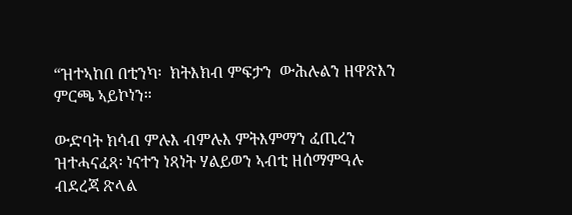“ዝተኣከበ በቲንካ፡  ክትእክብ ምፍታን  ውሕሉልን ዘዋጽእን ምርጫ ኣይኮነን።

ውድባት ክሳብ ምሉእ ብምሉእ ምትእምማን ፈጢረን ዝተሓናፈጻ፡ ነናተን ነጻነት ሃልይወን ኣብቲ ዘሰማምዓሉ ብደረጃ ጽላል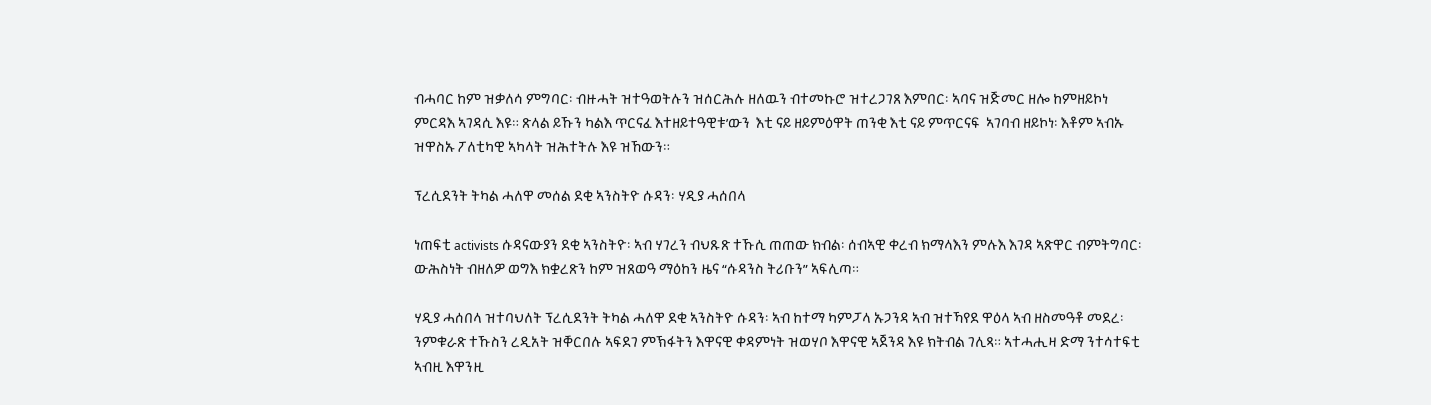ብሓባር ከም ዝቃለሳ ምግባር፡ ብዙሓት ዝተዓወትሉን ዝሰርሕሉ ዘለዉን ብተመኩሮ ዝተረጋገጸ እምበር፡ ኣባና ዝጅመር ዘሎ ከምዘይኮነ ምርዳእ ኣገዳሲ እዩ። ጽላል ይኹን ካልእ ጥርናፈ እተዘይተዓዊቱ’ውን  እቲ ናይ ዘይምዕዋት ጠንቂ እቲ ናይ ምጥርናፍ  ኣገባብ ዘይኮነ፡ እቶም ኣብኡ ዝዋስኡ ፖለቲካዊ ኣካላት ዝሕተትሉ እዩ ዝኸውን።

ፕረሲደንት ትካል ሓለዋ መሰል ደቂ ኣንስትዮ ሱዳን፡ ሃዲያ ሓሰበላ

ነጠፍቲ activists ሱዳናውያን ደቂ ኣንስትዮ፡ ኣብ ሃገረን ብህጹጽ ተኹሲ ጠጠው ክብል፡ ሰብኣዊ ቀረብ ክማላእን ምሉእ እገዳ ኣጽዋር ብምትግባር፡ ውሕስነት ብዘለዎ ወግእ ክቋረጽን ከም ዝጸወዓ ማዕከን ዜና “ሱዳንስ ትሪቡን” ኣፍሊጣ።

ሃዲያ ሓሰበላ ዝተባህለት ፕረሲደንት ትካል ሓለዋ ደቂ ኣንስትዮ ሱዳን፡ ኣብ ከተማ ካምፓላ ኡጋንዳ ኣብ ዝተኻየደ ዋዕላ ኣብ ዘስመዓቶ መደረ፡ ንምቁራጽ ተኹስን ረዲአት ዝቐርበሉ ኣፍደገ ምኽፋትን እዋናዊ ቀዳምነት ዝወሃቦ እዋናዊ ኣጀንዳ እዩ ክትብል ገሊጻ። ኣተሓሒዛ ድማ ንተሳተፍቲ ኣብዚ እዋንዚ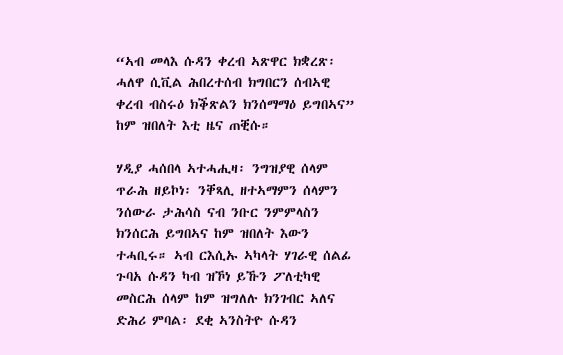“ኣብ መላእ ሱዳን ቀረብ ኣጽዋር ክቋረጽ፡ ሓለዋ ሲቪል ሕበረተሰብ ክግበርን ሰብኣዊ ቀረብ ብስሩዕ ክቕጽልን ክንሰማማዕ ይግበኣና” ከም ዝበለት እቲ ዜና ጠቒሱ።

ሃዲያ ሓሰበላ ኣተሓሒዛ፡ ንግዝያዊ ሰላም ጥራሕ ዘይኮነ፡ ንቐጻሊ ዘተኣማምን ሰላምን ንሰውራ ታሕሳስ ናብ ንቡር ንምምላስን ክንሰርሕ ይግበኣና ከም ዝበለት እውን ተሓቢሩ። ኣብ ርእሲኡ ኣካላት ሃገራዊ ሰልፊ ጉባአ ሱዳን ካብ ዝኾነ ይኹን ፖለቲካዊ መስርሕ ሰላም ከም ዝግለሉ ክንገብር ኣለና ድሕሪ ምባል፡ ደቂ ኣንስትዮ ሱዳን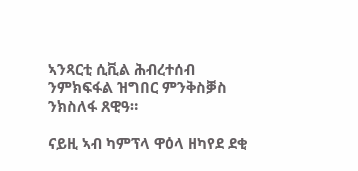ኣንጻርቲ ሲቪል ሕብረተሰብ ንምክፍፋል ዝግበር ምንቅስቓስ ንክስለፋ ጸዊዓ።

ናይዚ ኣብ ካምፕላ ዋዕላ ዘካየደ ደቂ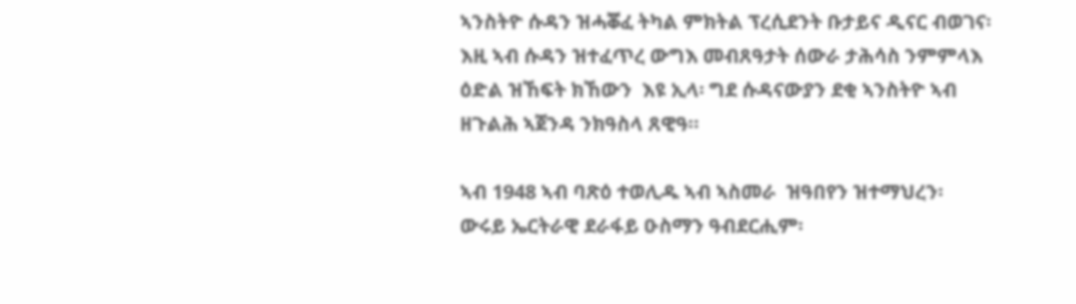ኣንስትዮ ሱዳን ዝሓቖፈ ትካል ምክትል ፕረሲደንት ቡታይና ዲናር ብወገና፡ እዚ ኣብ ሱዳን ዝተፈጥረ ውግእ መብጸዓታት ሰውራ ታሕሳስ ንምምላእ ዕድል ዝኸፍት ክኸውን  እዩ ኢላ፡ ግደ ሱዳናውያን ደቂ ኣንስትዮ ኣብ ዘጉልሕ ኣጀንዳ ንክዓስላ ጸዊዓ።

ኣብ 1948 ኣብ ባጽዕ ተወሊዱ ኣብ ኣስመራ  ዝዓበየን ዝተማህረን፡ ውሩይ ኤርትራዊ ደራፋይ ዑስማን ዓብደርሒም፡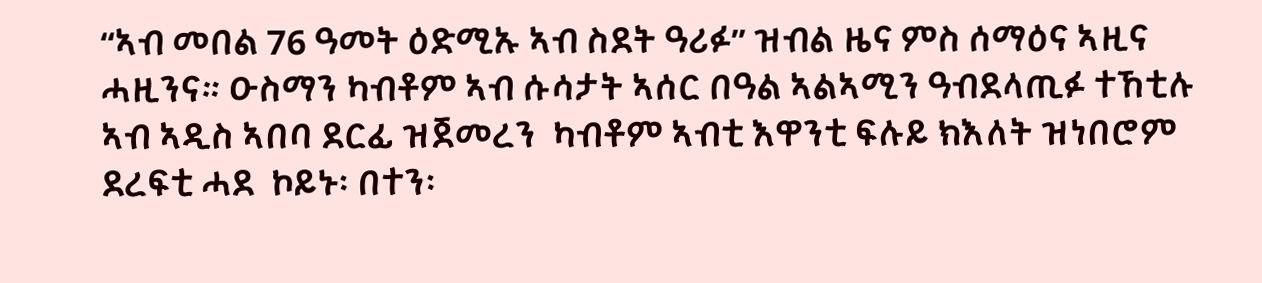“ኣብ መበል 76 ዓመት ዕድሚኡ ኣብ ስደት ዓሪፉ” ዝብል ዜና ምስ ሰማዕና ኣዚና ሓዚንና። ዑስማን ካብቶም ኣብ ሱሳታት ኣሰር በዓል ኣልኣሚን ዓብደላጢፉ ተኸቲሉ ኣብ ኣዲስ ኣበባ ደርፊ ዝጀመረን  ካብቶም ኣብቲ እዋንቲ ፍሉይ ክእለት ዝነበሮም ደረፍቲ ሓደ  ኮይኑ፡ በተን፡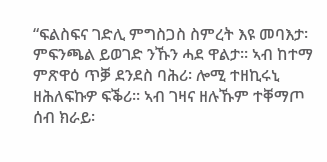“ፍልስፍና ገድሊ ምግስጋስ ስምረት እዩ መባእታ፡ ምፍንጫል ይወገድ ንኹን ሓደ ዋልታ። ኣብ ከተማ ምጽዋዕ ጥቓ ደንደስ ባሕሪ፡ ሎሚ ተዘኪሩኒ ዘሕለፍኩዎ ፍቕሪ። ኣብ ገዛና ዘሉኹም ተቐማጦ ሰብ ክራይ፡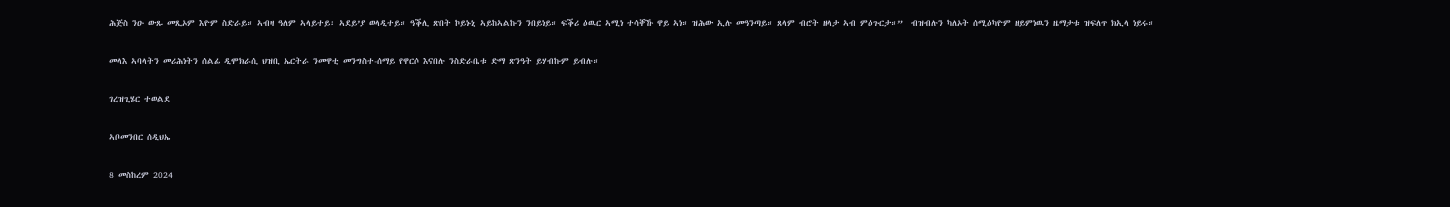ሕጅስ ንዑ ውጹ መጺኦም እዮም ስድራይ። ኣብዛ ዓለም ኣላይተይ፡ ኣደይ’ያ ወላዲተይ። ዓቕሊ ጽበት ኮይኑኒ ኣይከኣልኩን ንበይነይ። ፍቕሪ ዕዉር ኣሚነ ተሳቐኹ ዋይ ኣነ። ዝሕው ኢሉ መዓንጣይ። ጸላም ብሮት ዘላታ ኣብ ምዕጉርታ።”  ብዝብሉን ካለኦት ሰሚዕካዮም ዘይምነዉን ዜማታቱ ዝፍለጥ ክኢላ ነይሩ።

መላእ ኣባላትን መሪሕነትን ሰልፊ ዲሞክራሲ ህዝቢ ኤርትራ ንመዋቲ መንግስተ-ሰማይ የዋርሶ እናበሉ ንስድራቤቱ ድማ ጽንዓት ይሃብኩም ይብሉ።

ገረዝጊሄር ተወልደ

ኣቦመንበር ሰዲህኤ

8 መስከረም 2024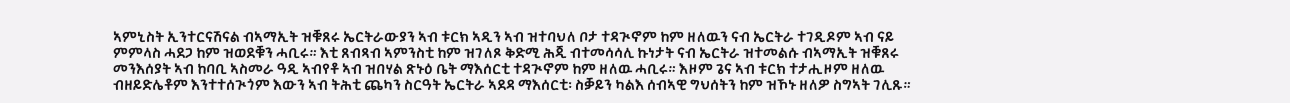ኣምኒስት ኢንተርናሽናል ብኣማኢት ዝቑጸሩ ኤርትራውያን ኣብ ቱርክ ኣዲን ኣብ ዝተባህለ ቦታ ተዳጒኖም ከም ዘለዉን ናብ ኤርትራ ተገዲዶም ኣብ ናይ ምምላስ ሓደጋ ከም ዝወደቑን ሓቢሩ። እቲ ጸብጻብ ኣምንስቲ ከም ዝገለጾ ቅድሚ ሕጂ ብተመሳሳሊ ኩነታት ናብ ኤርትራ ዝተመልሱ ብኣማኢት ዝቑጸሩ መንእሰያት ኣብ ከባቢ ኣስመራ ዓዲ ኣብየቶ ኣብ ዝበሃል ጽኑዕ ቤት ማእሰርቲ ተዳጒኖም ከም ዘለዉ ሓቢሩ። እዞም ጌና ኣብ ቱርክ ተታሒዞም ዘለዉ ብዘይድሌቶም እንተተሰጒጎም እውን ኣብ ትሕቲ ጨካን ስርዓት ኤርትራ ኣደዳ ማእሰርቲ፡ ስቓይን ካልእ ሰብኣዊ ግህሰትን ከም ዝኾኑ ዘለዎ ስግኣት ገሊጹ።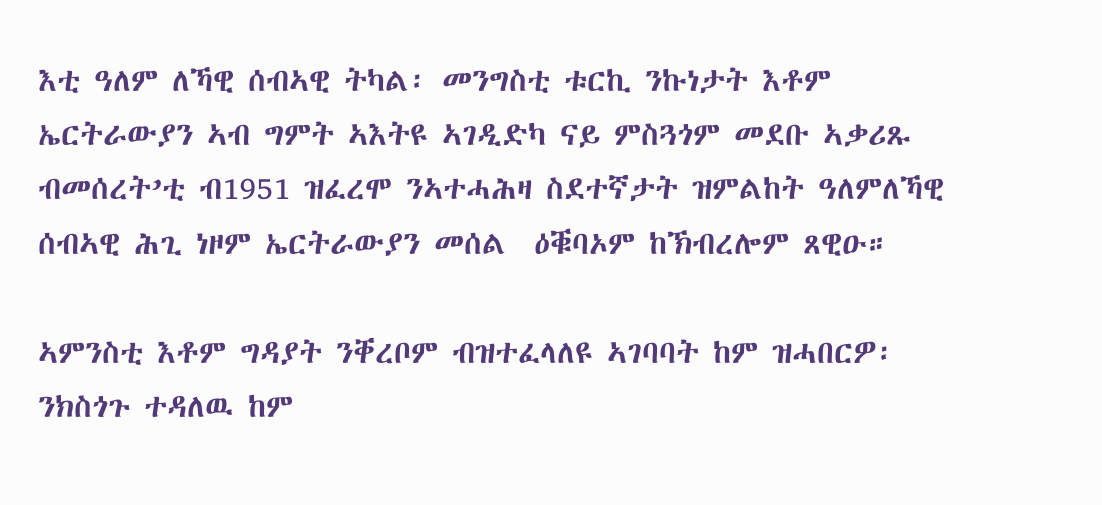እቲ ዓለም ለኻዊ ሰብኣዊ ትካል፡ መንግስቲ ቱርኪ ንኩነታት እቶም ኤርትራውያን ኣብ ግምት ኣእትዩ ኣገዲድካ ናይ ምስጓጎም መደቡ ኣቃሪጹ ብመሰረት’ቲ ብ1951 ዝፈረሞ ንኣተሓሕዛ ስደተኛታት ዝምልከት ዓለምለኻዊ ሰብኣዊ ሕጊ ነዞም ኤርትራውያን መሰል  ዕቑባኦም ከኽብረሎም ጸዊዑ።

ኣምንስቲ እቶም ግዳያት ንቐረቦም ብዝተፈላለዩ ኣገባባት ከም ዝሓበርዎ፡ ንክስጎጉ ተዳለዉ ከም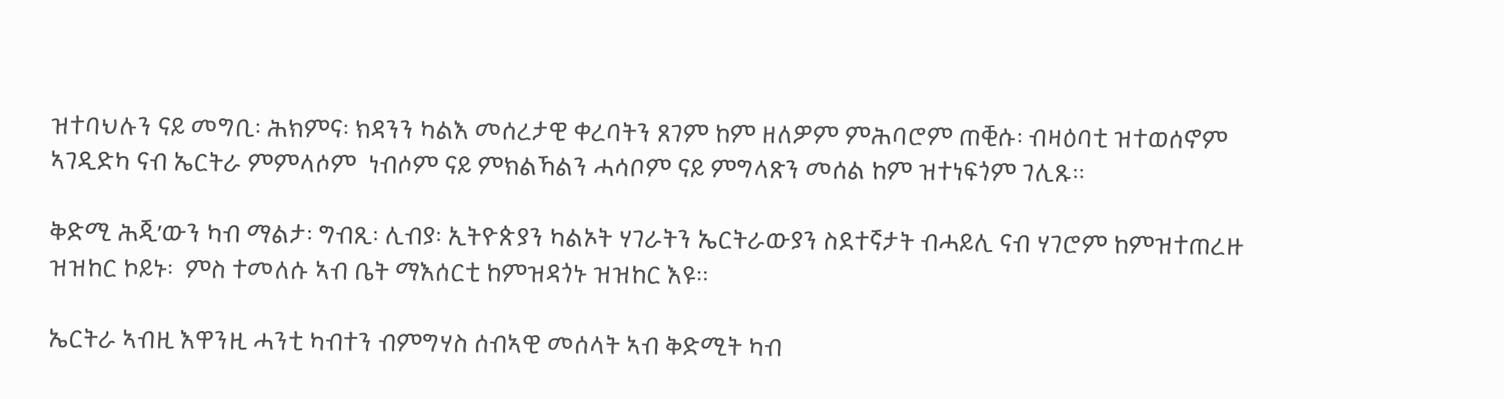ዝተባህሉን ናይ መግቢ፡ ሕክምና፡ ክዳንን ካልእ መሰረታዊ ቀረባትን ጸገም ከም ዘለዎም ምሕባሮም ጠቒሱ፡ ብዛዕባቲ ዝተወሰኖም ኣገዲድካ ናብ ኤርትራ ምምላሶም  ነብሶም ናይ ምክልኻልን ሓሳቦም ናይ ምግላጽን መሰል ከም ዝተነፍጎም ገሊጹ።

ቅድሚ ሕጂ’ውን ካብ ማልታ፡ ግብጺ፡ ሊብያ፡ ኢትዮጵያን ካልኦት ሃገራትን ኤርትራውያን ስደተኛታት ብሓይሊ ናብ ሃገሮም ከምዝተጠረዙ ዝዝከር ኮይኑ፡  ምስ ተመለሱ ኣብ ቤት ማእሰርቲ ከምዝዳጎኑ ዝዝከር እዩ።

ኤርትራ ኣብዚ እዋንዚ ሓንቲ ካብተን ብምግሃስ ሰብኣዊ መሰላት ኣብ ቅድሚት ካብ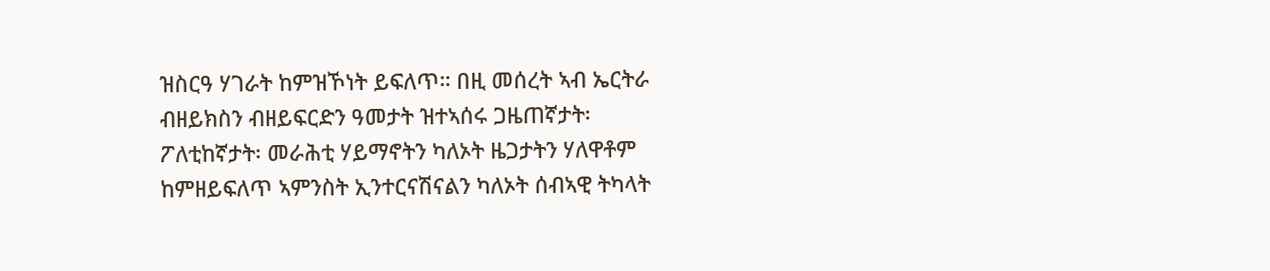ዝስርዓ ሃገራት ከምዝኾነት ይፍለጥ። በዚ መሰረት ኣብ ኤርትራ ብዘይክስን ብዘይፍርድን ዓመታት ዝተኣሰሩ ጋዜጠኛታት፡ ፖለቲከኛታት፡ መራሕቲ ሃይማኖትን ካለኦት ዜጋታትን ሃለዋቶም ከምዘይፍለጥ ኣምንስት ኢንተርናሽናልን ካለኦት ሰብኣዊ ትካላት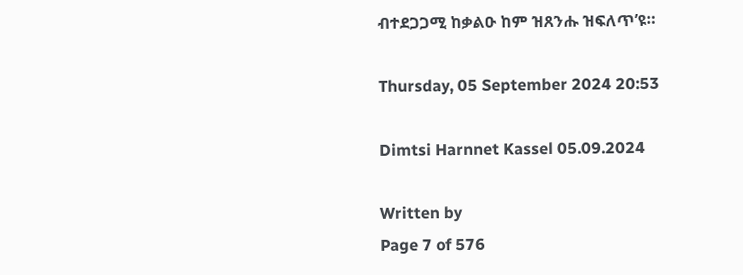ብተደጋጋሚ ከቃልዑ ከም ዝጸንሑ ዝፍለጥ’ዩ።

Thursday, 05 September 2024 20:53

Dimtsi Harnnet Kassel 05.09.2024

Written by
Page 7 of 576